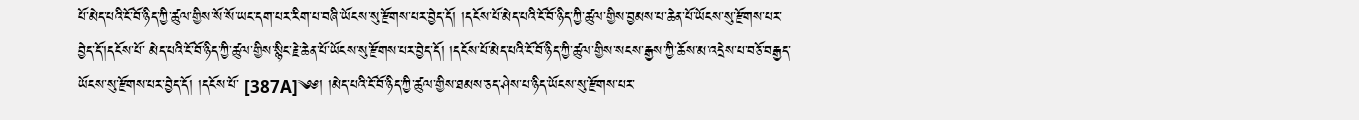པོ་མེད་པའི་ངོ་བོ་ཉིད་ཀྱི་ཚུལ་གྱིས་སོ་སོ་ཡང་དག་པར་རིག་པ་བཞི་ཡོངས་སུ་རྫོགས་པར་བྱེད་དོ། །དངོས་པོ་མེད་པའི་ངོ་བོ་ཉིད་ཀྱི་ཚུལ་གྱིས་བྱམས་པ་ཆེན་པོ་ཡོངས་སུ་རྫོགས་པར་བྱེད་དོ་།དངོས་པོ་ མེད་པའི་ངོ་བོ་ཉིད་ཀྱི་ཚུལ་གྱིས་སྙིང་རྗེ་ཆེན་པོ་ཡོངས་སུ་རྫོགས་པར་བྱེད་དོ། །དངོས་པོ་མེད་པའི་ངོ་བོ་ཉིད་ཀྱི་ཚུལ་གྱིས་སངས་རྒྱས་ཀྱི་ཆོས་མ་འདྲེས་པ་བཅོ་བརྒྱད་ཡོངས་སུ་རྫོགས་པར་བྱེད་དོ། །དངོས་པོ་ [387A]༄༅། །མེད་པའི་ངོ་བོ་ཉིད་ཀྱི་ཚུལ་གྱིས་ཐམས་ཅད་ཤེས་པ་ཉིད་ཡོངས་སུ་རྫོགས་པར་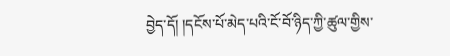བྱེད་དོ། །དངོས་པོ་མེད་པའི་ངོ་བོ་ཉིད་ཀྱི་ཚུལ་གྱིས་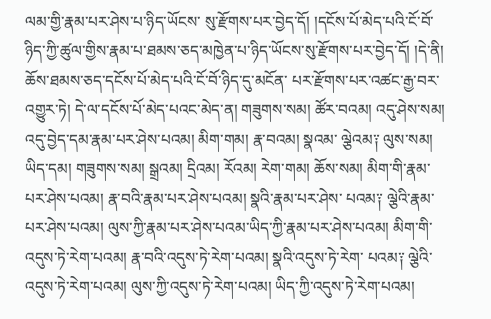ལམ་གྱི་རྣམ་པར་ཤེས་པ་ཉིད་ཡོངས་ སུ་རྫོགས་པར་བྱེད་དོ། །དངོས་པོ་མེད་པའི་ངོ་བོ་ཉིད་ཀྱི་ཚུལ་གྱིས་རྣམ་པ་ཐམས་ཅད་མཁྱེན་པ་ཉིད་ཡོངས་སུ་རྫོགས་པར་བྱེད་དོ། །དེ་ནི། ཆོས་ཐམས་ཅད་དངོས་པོ་མེད་པའི་ངོ་བོ་ཉིད་དུ་མངོན་ པར་རྫོགས་པར་འཚང་རྒྱ་བར་འགྱུར་ཏེ། དེ་ལ་དངོས་པོ་མེད་པའང་མེད་ན། གཟུགས་སམ། ཚོར་བའམ། འདུ་ཤེས་སམ། འདུ་བྱེད་དམ་རྣམ་པར་ཤེས་པའམ། མིག་གམ། རྣ་བའམ། སྣའམ་ ལྕེའམ༑ ལུས་སམ། ཡིད་དམ། གཟུགས་སམ། སྒྲའམ། དྲིའམ། རོའམ། རེག་གམ། ཆོས་སམ། མིག་གི་རྣམ་པར་ཤེས་པའམ། རྣ་བའི་རྣམ་པར་ཤེས་པའམ། སྣའི་རྣམ་པར་ཤེས་ པའམ༑ ལྕེའི་རྣམ་པར་ཤེས་པའམ། ལུས་ཀྱི་རྣམ་པར་ཤེས་པའམ་ཡིད་ཀྱི་རྣམ་པར་ཤེས་པའམ། མིག་གི་འདུས་ཏེ་རེག་པའམ། རྣ་བའི་འདུས་ཏེ་རེག་པའམ། སྣའི་འདུས་ཏེ་རེག་ པའམ༑ ལྕེའི་འདུས་ཏེ་རེག་པའམ། ལུས་ཀྱི་འདུས་ཏེ་རེག་པའམ། ཡིད་ཀྱི་འདུས་ཏེ་རེག་པའམ།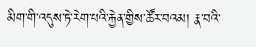མིག་གི་འདུས་ཏེ་རེག་པའི་རྐྱེན་གྱིས་ཚོར་བའམ། རྣ་བའི་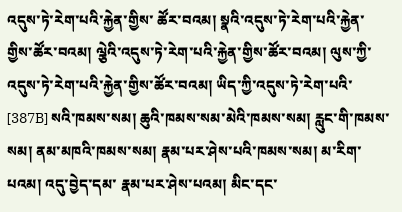འདུས་ཏེ་རེག་པའི་རྐྱེན་གྱིས་ ཚོར་བའམ། སྣའི་འདུས་ཏེ་རེག་པའི་རྐྱེན་གྱིས་ཚོར་བའམ། ལྕེའི་འདུས་ཏེ་རེག་པའི་རྐྱེན་གྱིས་ཚོར་བའམ། ལུས་ཀྱི་འདུས་ཏེ་རེག་པའི་རྐྱེན་གྱིས་ཚོར་བའམ། ཡིད་ཀྱི་འདུས་ཏེ་རེག་པའི་ [387B] སའི་ཁམས་སམ། ཆུའི་ཁམས་སམ་མེའི་ཁམས་སམ། རླུང་གི་ཁམས་སམ། ནམ་མཁའི་ཁམས་སམ། རྣམ་པར་ཤེས་པའི་ཁམས་སམ། མ་རིག་པའམ། འདུ་བྱེད་དམ་ རྣམ་པར་ཤེས་པའམ། མིང་དང་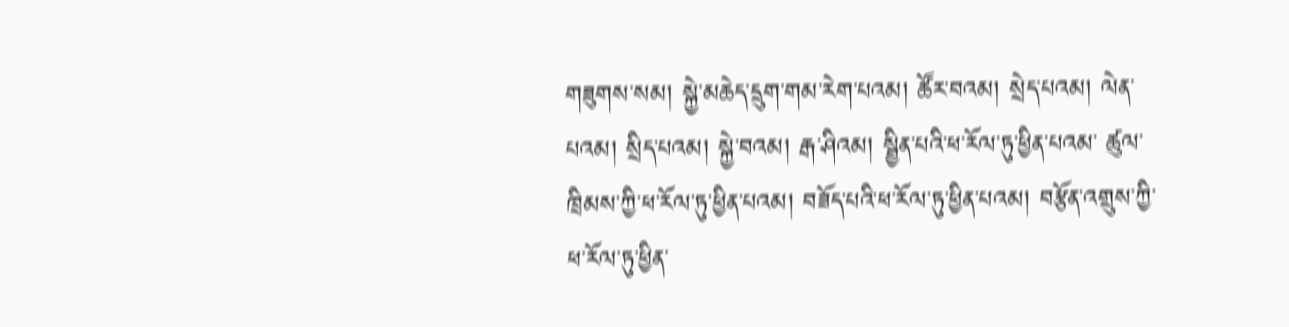གཟུགས་སམ། སྐྱེ་མཆེད་དྲུག་གམ་རེག་པའམ། ཚོར་བའམ། སྲེད་པའམ། ལེན་པའམ། སྲིད་པའམ། སྐྱེ་བའམ། རྒ་ཤིའམ། སྦྱིན་པའི་ཕ་རོལ་ཏུ་ཕྱིན་པའམ་ ཚུལ་ཁྲིམས་ཀྱི་ཕ་རོལ་ཏུ་ཕྱིན་པའམ། བཟོད་པའི་ཕ་རོལ་ཏུ་ཕྱིན་པའམ། བརྩོན་འགྲུས་ཀྱི་ཕ་རོལ་ཏུ་ཕྱིན་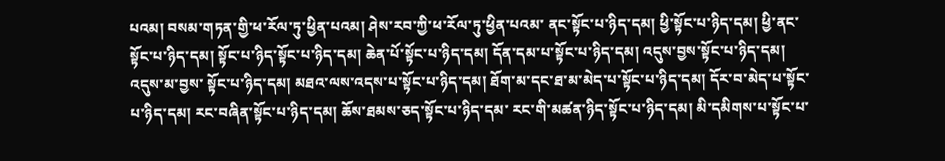པའམ། བསམ་གཏན་གྱི་ཕ་རོལ་ཏུ་ཕྱིན་པའམ། ཤེས་རབ་ཀྱི་ཕ་རོལ་ཏུ་ཕྱིན་པའམ་ ནང་སྟོང་པ་ཉིད་དམ། ཕྱི་སྟོང་པ་ཉིད་དམ། ཕྱི་ནང་སྟོང་པ་ཉིད་དམ། སྟོང་པ་ཉིད་སྟོང་པ་ཉིད་དམ། ཆེན་པོ་སྟོང་པ་ཉིད་དམ། དོན་དམ་པ་སྟོང་པ་ཉིད་དམ། འདུས་བྱས་སྟོང་པ་ཉིད་དམ། འདུས་མ་བྱས་ སྟོང་པ་ཉིད་དམ། མཐའ་ལས་འདས་པ་སྟོང་པ་ཉིད་དམ། ཐོག་མ་དང་ཐ་མ་མེད་པ་སྟོང་པ་ཉིད་དམ། དོར་བ་མེད་པ་སྟོང་པ་ཉིད་དམ། རང་བཞིན་སྟོང་པ་ཉིད་དམ། ཆོས་ཐམས་ཅད་སྟོང་པ་ཉིད་དམ་ རང་གི་མཚན་ཉིད་སྟོང་པ་ཉིད་དམ། མི་དམིགས་པ་སྟོང་པ་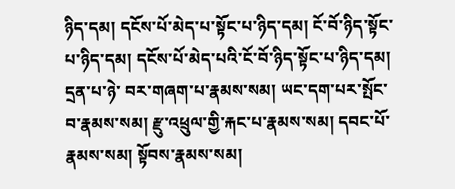ཉིད་དམ། དངོས་པོ་མེད་པ་སྟོང་པ་ཉིད་དམ། ངོ་བོ་ཉིད་སྟོང་པ་ཉིད་དམ། དངོས་པོ་མེད་པའི་ངོ་བོ་ཉིད་སྟོང་པ་ཉིད་དམ། དྲན་པ་ཉེ་ བར་གཞག་པ་རྣམས་སམ། ཡང་དག་པར་སྤོང་བ་རྣམས་སམ། རྫུ་འཕྲུལ་གྱི་རྐང་པ་རྣམས་སམ། དབང་པོ་རྣམས་སམ། སྟོབས་རྣམས་སམ།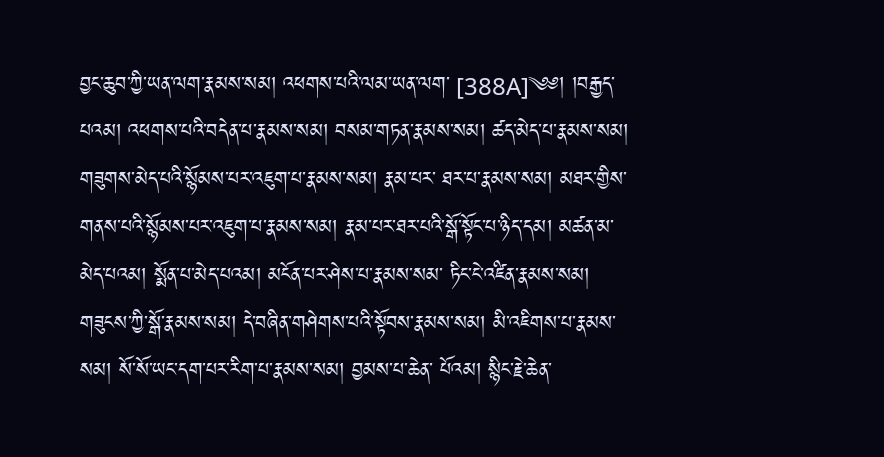བྱང་ཆུབ་ཀྱི་ཡན་ལག་རྣམས་སམ། འཕགས་པའི་ལམ་ཡན་ལག་ [388A]༄༅། །བརྒྱད་པའམ། འཕགས་པའི་བདེན་པ་རྣམས་སམ། བསམ་གཏན་རྣམས་སམ། ཚད་མེད་པ་རྣམས་སམ། གཟུགས་མེད་པའི་སྙོམས་པར་འཇུག་པ་རྣམས་སམ། རྣམ་པར་ ཐར་པ་རྣམས་སམ། མཐར་གྱིས་གནས་པའི་སྙོམས་པར་འཇུག་པ་རྣམས་སམ། རྣམ་པར་ཐར་པའི་སྒོ་སྟོང་པ་ཉིད་དམ། མཚན་མ་མེད་པའམ། སྨོན་པ་མེད་པའམ། མངོན་པར་ཤེས་པ་རྣམས་སམ་ ཏིང་ངེ་འཛིན་རྣམས་སམ། གཟུངས་ཀྱི་སྒོ་རྣམས་སམ། དེ་བཞིན་གཤེགས་པའི་སྟོབས་རྣམས་སམ། མི་འཇིགས་པ་རྣམས་སམ། སོ་སོ་ཡང་དག་པར་རིག་པ་རྣམས་སམ། བྱམས་པ་ཆེན་ པོའམ། སྙིང་རྗེ་ཆེན་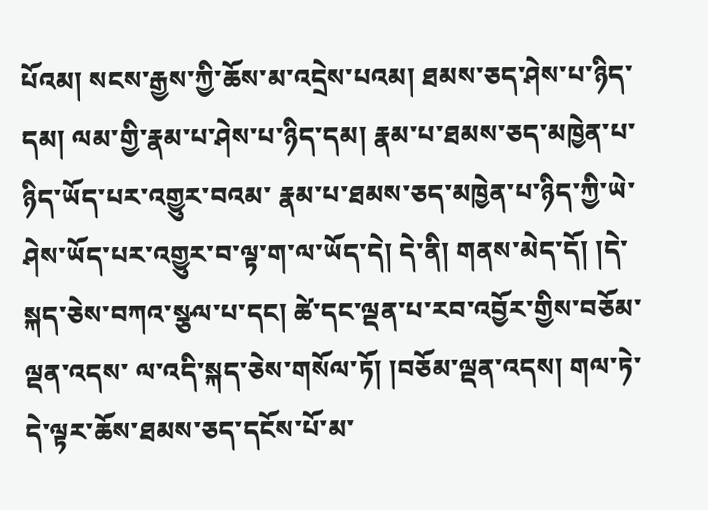པོའམ། སངས་རྒྱས་ཀྱི་ཆོས་མ་འདྲེས་པའམ། ཐམས་ཅད་ཤེས་པ་ཉིད་དམ། ལམ་གྱི་རྣམ་པ་ཤེས་པ་ཉིད་དམ། རྣམ་པ་ཐམས་ཅད་མཁྱེན་པ་ཉིད་ཡོད་པར་འགྱུར་བའམ་ རྣམ་པ་ཐམས་ཅད་མཁྱེན་པ་ཉིད་ཀྱི་ཡེ་ཤེས་ཡོད་པར་འགྱུར་བ་ལྟ་ག་ལ་ཡོད་དེ། དེ་ནི། གནས་མེད་དོ། །དེ་སྐད་ཅེས་བཀའ་སྩལ་པ་དང། ཚེ་དང་ལྡན་པ་རབ་འབྱོར་གྱིས་བཅོམ་ལྡན་འདས་ ལ་འདི་སྐད་ཅེས་གསོལ་ཏོ། །བཅོམ་ལྡན་འདས། གལ་ཏེ་དེ་ལྟར་ཆོས་ཐམས་ཅད་དངོས་པོ་མ་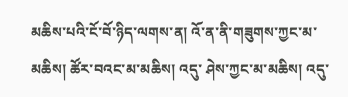མཆིས་པའི་ངོ་བོ་ཉིད་ལགས་ན། འོ་ན་ནི་གཟུགས་ཀྱང་མ་མཆིས། ཚོར་བའང་མ་མཆིས། འདུ་ ཤེས་ཀྱང་མ་མཆིས། འདུ་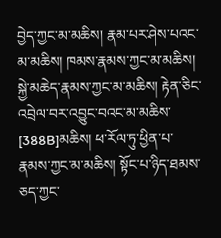བྱེད་ཀྱང་མ་མཆིས། རྣམ་པར་ཤེས་པའང་མ་མཆིས། ཁམས་རྣམས་ཀྱང་མ་མཆིས། སྐྱེ་མཆེད་རྣམས་ཀྱང་མ་མཆིས། རྟེན་ཅིང་འབྲེལ་བར་འབྱུང་བའང་མ་མཆིས་ [388B]མཆིས། ཕ་རོལ་ཏུ་ཕྱིན་པ་རྣམས་ཀྱང་མ་མཆིས། སྟོང་པ་ཉིད་ཐམས་ཅད་ཀྱང་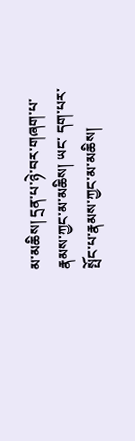མ་མཆིས། དྲན་པ་ཉེ་བར་གཞག་པ་རྣམས་ཀྱང་མ་མཆིས། ཡང་ དག་པར་སྤོང་པ་རྣམས་ཀྱང་མ་མཆིས།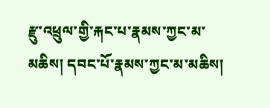རྫུ་འཕྲུལ་གྱི་རྐང་པ་རྣམས་ཀྱང་མ་མཆིས། དབང་པོ་རྣམས་ཀྱང་མ་མཆིས།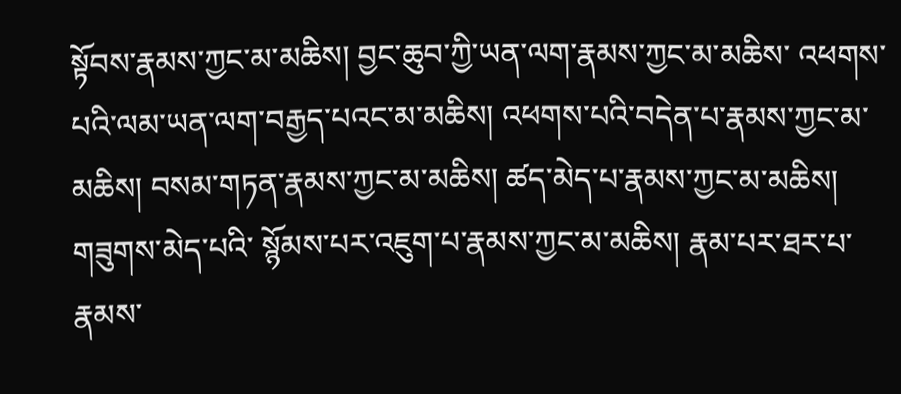སྟོབས་རྣམས་ཀྱང་མ་མཆིས། བྱང་ཆུབ་ཀྱི་ཡན་ལག་རྣམས་ཀྱང་མ་མཆིས་ འཕགས་པའི་ལམ་ཡན་ལག་བརྒྱད་པའང་མ་མཆིས། འཕགས་པའི་བདེན་པ་རྣམས་ཀྱང་མ་མཆིས། བསམ་གཏན་རྣམས་ཀྱང་མ་མཆིས། ཚད་མེད་པ་རྣམས་ཀྱང་མ་མཆིས། གཟུགས་མེད་པའི་ སྙོམས་པར་འཇུག་པ་རྣམས་ཀྱང་མ་མཆིས། རྣམ་པར་ཐར་པ་རྣམས་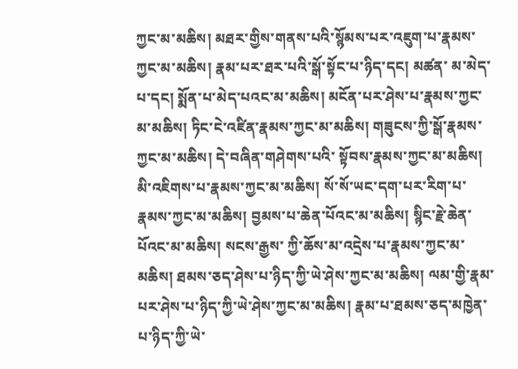ཀྱང་མ་མཆིས། མཐར་གྱིས་གནས་པའི་སྙོམས་པར་འཇུག་པ་རྣམས་ཀྱང་མ་མཆིས། རྣམ་པར་ཐར་པའི་སྒོ་སྟོང་པ་ཉིད་དང། མཚན་ མ་མེད་པ་དང། སྨོན་པ་མེད་པའང་མ་མཆིས། མངོན་པར་ཤེས་པ་རྣམས་ཀྱང་མ་མཆིས། ཏིང་ངེ་འཛིན་རྣམས་ཀྱང་མ་མཆིས། གཟུངས་ཀྱི་སྒོ་རྣམས་ཀྱང་མ་མཆིས། དེ་བཞིན་གཤེགས་པའི་ སྟོབས་རྣམས་ཀྱང་མ་མཆིས། མི་འཇིགས་པ་རྣམས་ཀྱང་མ་མཆིས། སོ་སོ་ཡང་དག་པར་རིག་པ་རྣམས་ཀྱང་མ་མཆིས། བྱམས་པ་ཆེན་པོའང་མ་མཆིས། སྙིང་རྗེ་ཆེན་པོའང་མ་མཆིས། སངས་རྒྱས་ ཀྱི་ཆོས་མ་འདྲེས་པ་རྣམས་ཀྱང་མ་མཆིས། ཐམས་ཅད་ཤེས་པ་ཉིད་ཀྱི་ཡེ་ཤེས་ཀྱང་མ་མཆིས། ལམ་གྱི་རྣམ་པར་ཤེས་པ་ཉིད་ཀྱི་ཡེ་ཤེས་ཀྱང་མ་མཆིས། རྣམ་པ་ཐམས་ཅད་མཁྱེན་པ་ཉིད་ཀྱི་ཡེ་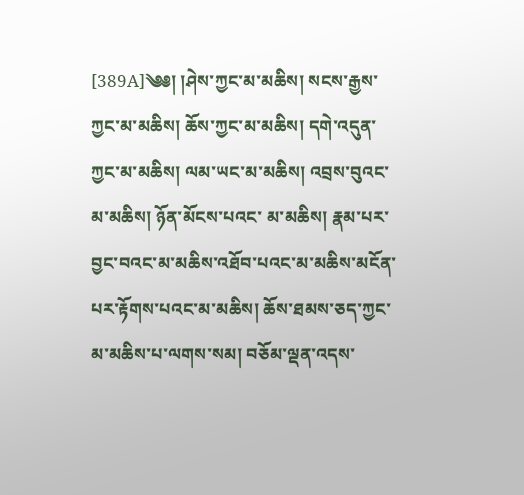[389A]༄༅། །ཤེས་ཀྱང་མ་མཆིས། སངས་རྒྱས་ཀྱང་མ་མཆིས། ཆོས་ཀྱང་མ་མཆིས། དགེ་འདུན་ཀྱང་མ་མཆིས། ལམ་ཡང་མ་མཆིས། འབྲས་བུའང་མ་མཆིས། ཉོན་མོངས་པའང་ མ་མཆིས། རྣམ་པར་བྱང་བའང་མ་མཆིས་འཐོབ་པའང་མ་མཆིས་མངོན་པར་རྟོགས་པའང་མ་མཆིས། ཆོས་ཐམས་ཅད་ཀྱང་མ་མཆིས་པ་ལགས་སམ། བཅོམ་ལྡན་འདས་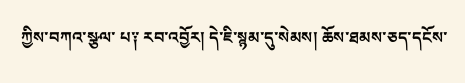ཀྱིས་བཀའ་སྩལ་ པ༑ རབ་འབྱོར། དེ་ཇི་སྙམ་དུ་སེམས། ཆོས་ཐམས་ཅད་དངོས་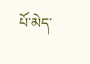པོ་མེད་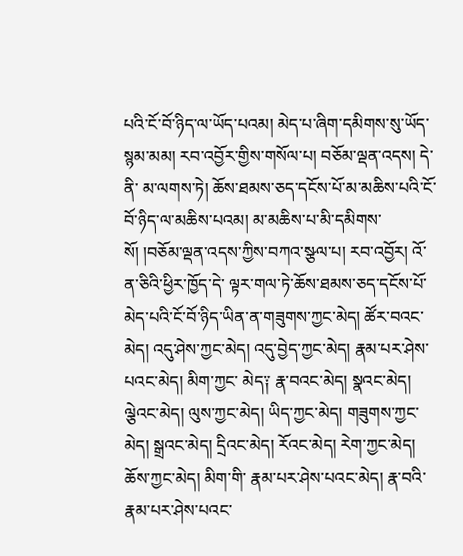པའི་ངོ་བོ་ཉིད་ལ་ཡོད་པའམ། མེད་པ་ཞིག་དམིགས་སུ་ཡོད་སྙམ་མམ། རབ་འབྱོར་གྱིས་གསོལ་པ། བཅོམ་ལྡན་འདས། དེ་ནི་ མ་ལགས་ཏེ། ཆོས་ཐམས་ཅད་དངོས་པོ་མ་མཆིས་པའི་ངོ་བོ་ཉིད་ལ་མཆིས་པའམ། མ་མཆིས་པ་མི་དམིགས་སོ། །བཅོམ་ལྡན་འདས་ཀྱིས་བཀའ་སྩལ་པ། རབ་འབྱོར། འོ་ན་ཅིའི་ཕྱིར་ཁྱོད་དེ་ ལྟར་གལ་ཏེ་ཆོས་ཐམས་ཅད་དངོས་པོ་མེད་པའི་ངོ་བོ་ཉིད་ཡིན་ན་གཟུགས་ཀྱང་མེད། ཚོར་བའང་མེད། འདུ་ཤེས་ཀྱང་མེད། འདུ་བྱེད་ཀྱང་མེད། རྣམ་པར་ཤེས་པའང་མེད། མིག་ཀྱང་ མེད༑ རྣ་བའང་མེད། སྣའང་མེད། ལྕེའང་མེད། ལུས་ཀྱང་མེད། ཡིད་ཀྱང་མེད། གཟུགས་ཀྱང་མེད། སྒྲའང་མེད། དྲིའང་མེད། རོའང་མེད། རེག་ཀྱང་མེད། ཆོས་ཀྱང་མེད། མིག་གི་ རྣམ་པར་ཤེས་པའང་མེད། རྣ་བའི་རྣམ་པར་ཤེས་པའང་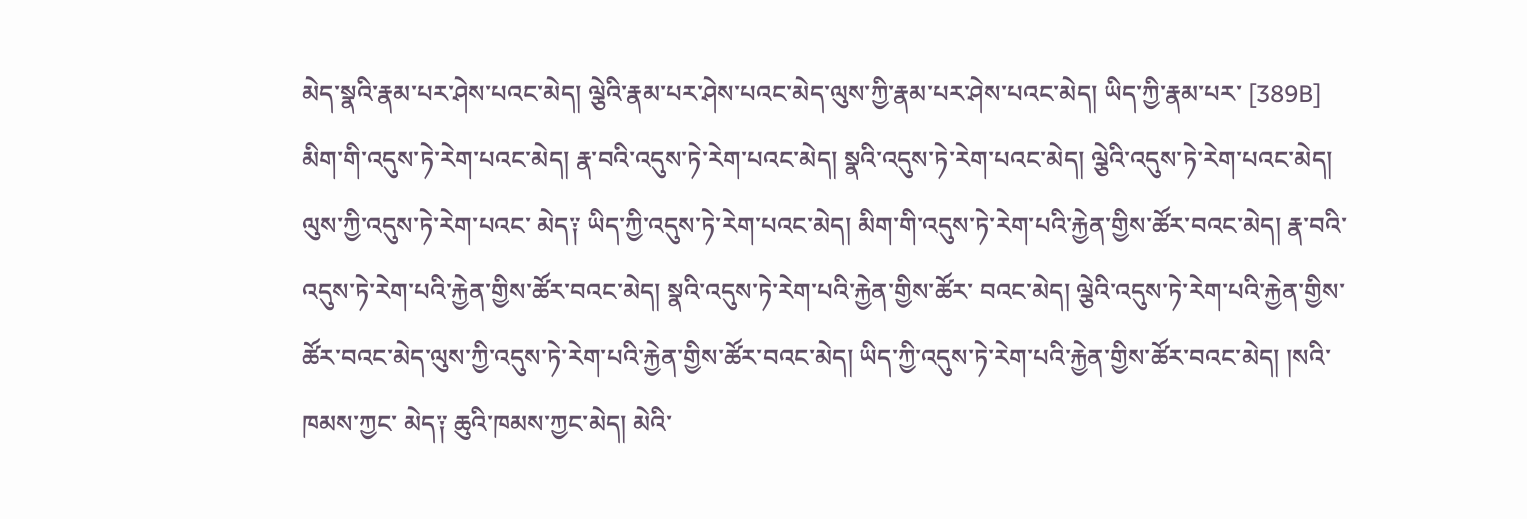མེད་སྣའི་རྣམ་པར་ཤེས་པའང་མེད། ལྕེའི་རྣམ་པར་ཤེས་པའང་མེད་ལུས་ཀྱི་རྣམ་པར་ཤེས་པའང་མེད། ཡིད་ཀྱི་རྣམ་པར་ [389B] མིག་གི་འདུས་ཏེ་རེག་པའང་མེད། རྣ་བའི་འདུས་ཏེ་རེག་པའང་མེད། སྣའི་འདུས་ཏེ་རེག་པའང་མེད། ལྕེའི་འདུས་ཏེ་རེག་པའང་མེད། ལུས་ཀྱི་འདུས་ཏེ་རེག་པའང་ མེད༑ ཡིད་ཀྱི་འདུས་ཏེ་རེག་པའང་མེད། མིག་གི་འདུས་ཏེ་རེག་པའི་རྐྱེན་གྱིས་ཚོར་བའང་མེད། རྣ་བའི་འདུས་ཏེ་རེག་པའི་རྐྱེན་གྱིས་ཚོར་བའང་མེད། སྣའི་འདུས་ཏེ་རེག་པའི་རྐྱེན་གྱིས་ཚོར་ བའང་མེད། ལྕེའི་འདུས་ཏེ་རེག་པའི་རྐྱེན་གྱིས་ཚོར་བའང་མེད་ལུས་ཀྱི་འདུས་ཏེ་རེག་པའི་རྐྱེན་གྱིས་ཚོར་བའང་མེད། ཡིད་ཀྱི་འདུས་ཏེ་རེག་པའི་རྐྱེན་གྱིས་ཚོར་བའང་མེད། །སའི་ཁམས་ཀྱང་ མེད༑ ཆུའི་ཁམས་ཀྱང་མེད། མེའི་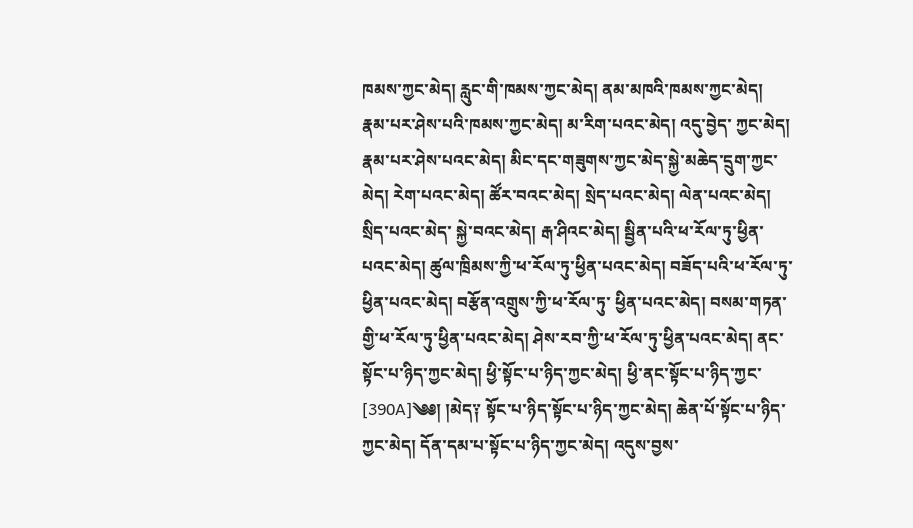ཁམས་ཀྱང་མེད། རླུང་གི་ཁམས་ཀྱང་མེད། ནམ་མཁའི་ཁམས་ཀྱང་མེད། རྣམ་པར་ཤེས་པའི་ཁམས་ཀྱང་མེད། མ་རིག་པའང་མེད། འདུ་བྱེད་ ཀྱང་མེད། རྣམ་པར་ཤེས་པའང་མེད། མིང་དང་གཟུགས་ཀྱང་མེད་སྐྱེ་མཆེད་དྲུག་ཀྱང་མེད། རེག་པའང་མེད། ཚོར་བའང་མེད། སྲེད་པའང་མེད། ལེན་པའང་མེད། སྲིད་པའང་མེད་ སྐྱེ་བའང་མེད། རྒ་ཤིའང་མེད། སྦྱིན་པའི་ཕ་རོལ་ཏུ་ཕྱིན་པའང་མེད། ཚུལ་ཁྲིམས་ཀྱི་ཕ་རོལ་ཏུ་ཕྱིན་པའང་མེད། བཟོད་པའི་ཕ་རོལ་ཏུ་ཕྱིན་པའང་མེད། བརྩོན་འགྲུས་ཀྱི་ཕ་རོལ་ཏུ་ ཕྱིན་པའང་མེད། བསམ་གཏན་གྱི་ཕ་རོལ་ཏུ་ཕྱིན་པའང་མེད། ཤེས་རབ་ཀྱི་ཕ་རོལ་ཏུ་ཕྱིན་པའང་མེད། ནང་སྟོང་པ་ཉིད་ཀྱང་མེད། ཕྱི་སྟོང་པ་ཉིད་ཀྱང་མེད། ཕྱི་ནང་སྟོང་པ་ཉིད་ཀྱང་ [390A]༄༅། །མེད༑ སྟོང་པ་ཉིད་སྟོང་པ་ཉིད་ཀྱང་མེད། ཆེན་པོ་སྟོང་པ་ཉིད་ཀྱང་མེད། དོན་དམ་པ་སྟོང་པ་ཉིད་ཀྱང་མེད། འདུས་བྱས་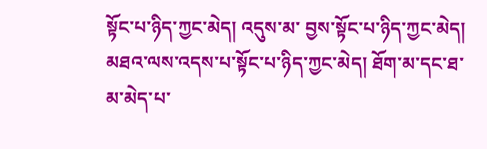སྟོང་པ་ཉིད་ཀྱང་མེད། འདུས་མ་ བྱས་སྟོང་པ་ཉིད་ཀྱང་མེད། མཐའ་ལས་འདས་པ་སྟོང་པ་ཉིད་ཀྱང་མེད། ཐོག་མ་དང་ཐ་མ་མེད་པ་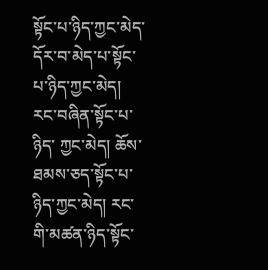སྟོང་པ་ཉིད་ཀྱང་མེད་དོར་བ་མེད་པ་སྟོང་པ་ཉིད་ཀྱང་མེད། རང་བཞིན་སྟོང་པ་ཉིད་ ཀྱང་མེད། ཆོས་ཐམས་ཅད་སྟོང་པ་ཉིད་ཀྱང་མེད། རང་གི་མཚན་ཉིད་སྟོང་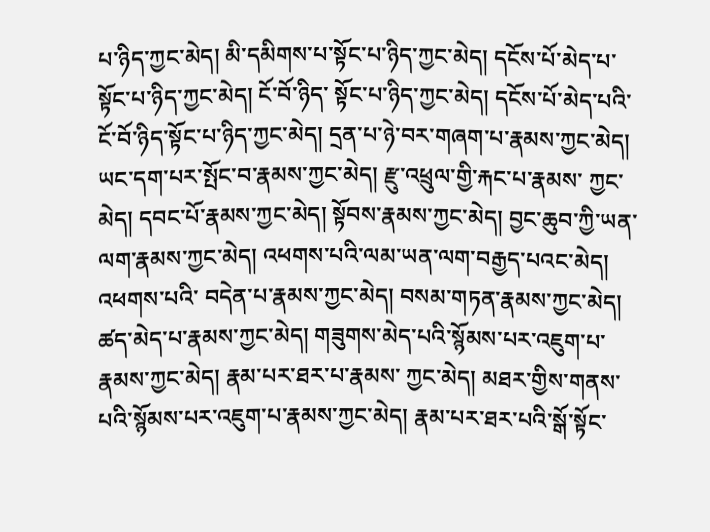པ་ཉིད་ཀྱང་མེད། མི་དམིགས་པ་སྟོང་པ་ཉིད་ཀྱང་མེད། དངོས་པོ་མེད་པ་སྟོང་པ་ཉིད་ཀྱང་མེད། ངོ་བོ་ཉིད་ སྟོང་པ་ཉིད་ཀྱང་མེད། དངོས་པོ་མེད་པའི་ངོ་བོ་ཉིད་སྟོང་པ་ཉིད་ཀྱང་མེད། དྲན་པ་ཉེ་བར་གཞག་པ་རྣམས་ཀྱང་མེད། ཡང་དག་པར་སྤོང་བ་རྣམས་ཀྱང་མེད། རྫུ་འཕྲུལ་གྱི་རྐང་པ་རྣམས་ ཀྱང་མེད། དབང་པོ་རྣམས་ཀྱང་མེད། སྟོབས་རྣམས་ཀྱང་མེད། བྱང་ཆུབ་ཀྱི་ཡན་ལག་རྣམས་ཀྱང་མེད། འཕགས་པའི་ལམ་ཡན་ལག་བརྒྱད་པའང་མེད། འཕགས་པའི་ བདེན་པ་རྣམས་ཀྱང་མེད། བསམ་གཏན་རྣམས་ཀྱང་མེད། ཚད་མེད་པ་རྣམས་ཀྱང་མེད། གཟུགས་མེད་པའི་སྙོམས་པར་འཇུག་པ་རྣམས་ཀྱང་མེད། རྣམ་པར་ཐར་པ་རྣམས་ ཀྱང་མེད། མཐར་གྱིས་གནས་པའི་སྙོམས་པར་འཇུག་པ་རྣམས་ཀྱང་མེད། རྣམ་པར་ཐར་པའི་སྒོ་སྟོང་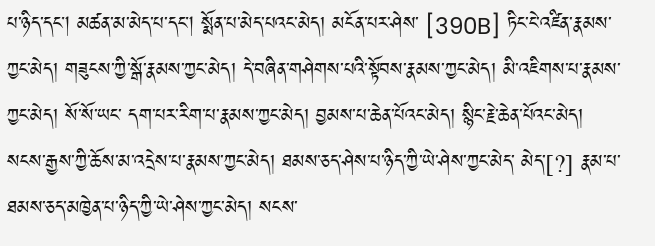པ་ཉིད་དང། མཚན་མ་མེད་པ་དང། སྨོན་པ་མེད་པའང་མེད། མངོན་པར་ཤེས་ [390B] ཏིང་ངེ་འཛིན་རྣམས་ཀྱང་མེད། གཟུངས་ཀྱི་སྒོ་རྣམས་ཀྱང་མེད། དེ་བཞིན་གཤེགས་པའི་སྟོབས་རྣམས་ཀྱང་མེད། མི་འཇིགས་པ་རྣམས་ཀྱང་མེད། སོ་སོ་ཡང་ དག་པར་རིག་པ་རྣམས་ཀྱང་མེད། བྱམས་པ་ཆེན་པོའང་མེད། སྙིང་རྗེ་ཆེན་པོའང་མེད། སངས་རྒྱས་ཀྱི་ཆོས་མ་འདྲེས་པ་རྣམས་ཀྱང་མེད། ཐམས་ཅད་ཤེས་པ་ཉིད་ཀྱི་ཡེ་ཤེས་ཀྱང་མེད་ མེད་[?] རྣམ་པ་ཐམས་ཅད་མཁྱེན་པ་ཉིད་ཀྱི་ཡེ་ཤེས་ཀྱང་མེད། སངས་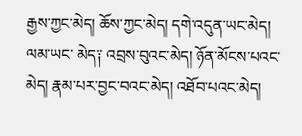རྒྱས་ཀྱང་མེད། ཆོས་ཀྱང་མེད། དགེ་འདུན་ཡང་མེད། ལམ་ཡང་ མེད༑ འབྲས་བུའང་མེད། ཉོན་མོངས་པའང་མེད། རྣམ་པར་བྱང་བའང་མེད། འཐོབ་པའང་མེད།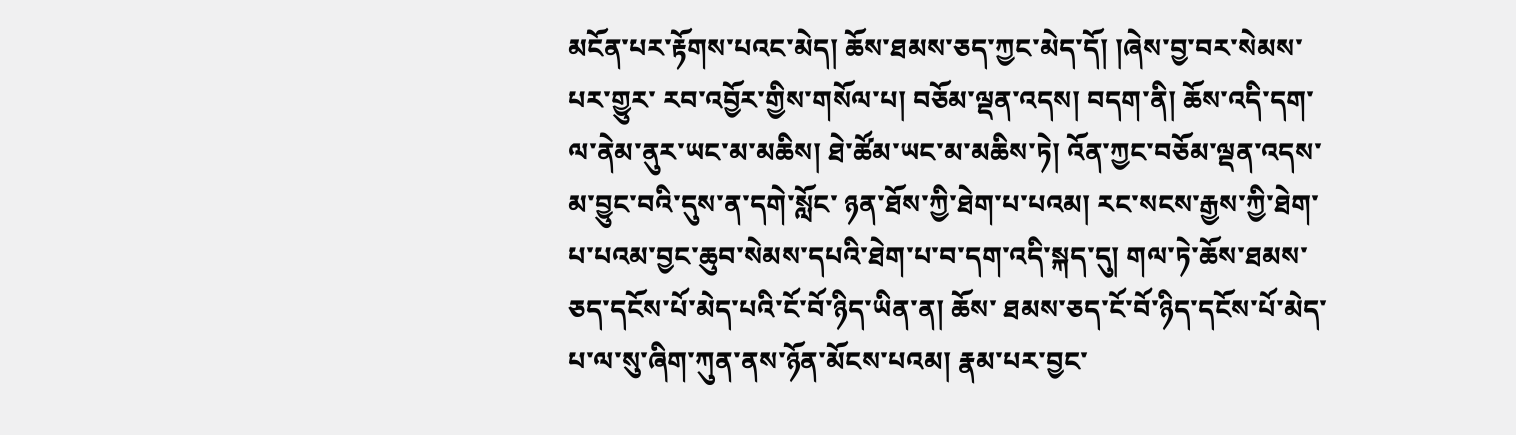མངོན་པར་རྟོགས་པའང་མེད། ཆོས་ཐམས་ཅད་ཀྱང་མེད་དོ། །ཞེས་བྱ་བར་སེམས་པར་གྱུར་ རབ་འབྱོར་གྱིས་གསོལ་པ། བཅོམ་ལྡན་འདས། བདག་ནི། ཆོས་འདི་དག་ལ་ནེམ་ནུར་ཡང་མ་མཆིས། ཐེ་ཚོམ་ཡང་མ་མཆིས་ཏེ། འོན་ཀྱང་བཅོམ་ལྡན་འདས་མ་བྱུང་བའི་དུས་ན་དགེ་སློང་ ཉན་ཐོས་ཀྱི་ཐེག་པ་པའམ། རང་སངས་རྒྱས་ཀྱི་ཐེག་པ་པའམ་བྱང་ཆུབ་སེམས་དཔའི་ཐེག་པ་བ་དག་འདི་སྐད་དུ། གལ་ཏེ་ཆོས་ཐམས་ཅད་དངོས་པོ་མེད་པའི་ངོ་བོ་ཉིད་ཡིན་ན། ཆོས་ ཐམས་ཅད་ངོ་བོ་ཉིད་དངོས་པོ་མེད་པ་ལ་སུ་ཞིག་ཀུན་ནས་ཉོན་མོངས་པའམ། རྣམ་པར་བྱང་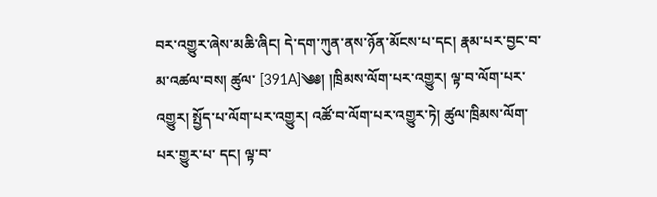བར་འགྱུར་ཞེས་མཆི་ཞིང། དེ་དག་ཀུན་ནས་ཉོན་མོངས་པ་དང། རྣམ་པར་བྱང་བ་མ་འཚལ་བས། ཚུལ་ [391A]༄༅། །ཁྲིམས་ལོག་པར་འགྱུར། ལྟ་བ་ལོག་པར་འགྱུར། སྤྱོད་པ་ལོག་པར་འགྱུར། འཚོ་བ་ལོག་པར་འགྱུར་ཏེ། ཚུལ་ཁྲིམས་ལོག་པར་གྱུར་པ་ དང། ལྟ་བ་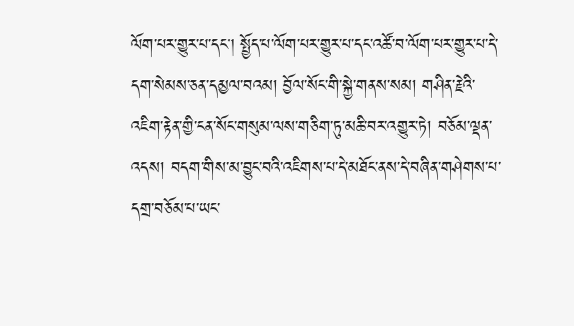ལོག་པར་གྱུར་པ་དང། སྤྱོད་པ་ལོག་པར་གྱུར་པ་དང་འཚོ་བ་ལོག་པར་གྱུར་པ་དེ་དག་སེམས་ཅན་དམྱལ་བའམ། བྱོལ་སོང་གི་སྐྱེ་གནས་སམ། གཤིན་རྗེའི་ འཇིག་རྟེན་གྱི་ངན་སོང་གསུམ་ལས་གཅིག་ཏུ་མཆི་བར་འགྱུར་ཏེ། བཅོམ་ལྡན་འདས། བདག་གིས་མ་བྱུང་བའི་འཇིགས་པ་དེ་མཐོང་ནས་དེ་བཞིན་གཤེགས་པ་དགྲ་བཅོམ་པ་ཡང་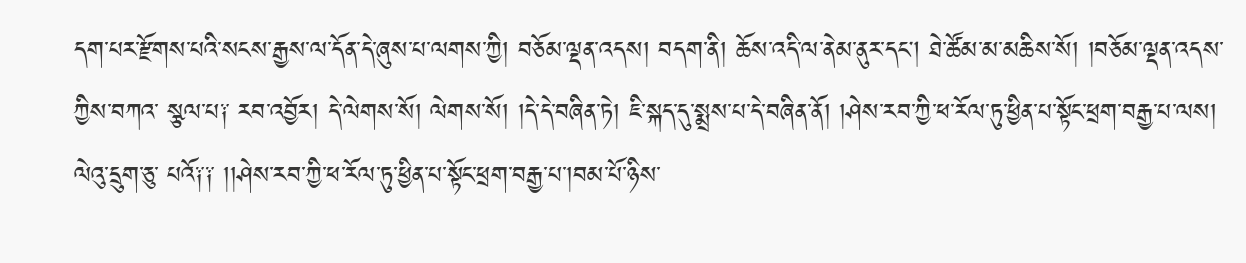དག་པར་རྫོགས་པའི་སངས་རྒྱས་ལ་དོན་དེ་ཞུས་པ་ལགས་ཀྱི། བཅོམ་ལྡན་འདས། བདག་ནི། ཆོས་འདི་ལ་ནེམ་ནུར་དང། ཐེ་ཚོམ་མ་མཆིས་སོ། །བཅོམ་ལྡན་འདས་ཀྱིས་བཀའ་ སྩལ་པ༑ རབ་འབྱོར། དེ་ལེགས་སོ། ལེགས་སོ། །དེ་དེ་བཞིན་ཏེ། ཇི་སྐད་དུ་སྨྲས་པ་དེ་བཞིན་ནོ། །ཤེས་རབ་ཀྱི་ཕ་རོལ་ཏུ་ཕྱིན་པ་སྟོང་ཕྲག་བརྒྱ་པ་ལས། ལེའུ་དྲུག་ཅུ་ པའོ༑༑ །།ཤེས་རབ་ཀྱི་ཕ་རོལ་ཏུ་ཕྱིན་པ་སྟོང་ཕྲག་བརྒྱ་པ་།བམ་པོ་ཉིས་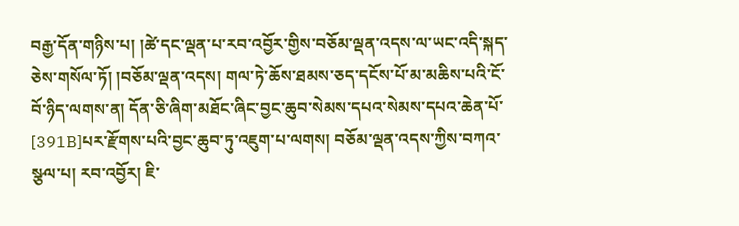བརྒྱ་དོན་གཉིས་པ། །ཚེ་དང་ལྡན་པ་རབ་འབྱོར་གྱིས་བཅོམ་ལྡན་འདས་ལ་ཡང་འདི་སྐད་ ཅེས་གསོལ་ཏོ། །བཅོམ་ལྡན་འདས། གལ་ཏེ་ཆོས་ཐམས་ཅད་དངོས་པོ་མ་མཆིས་པའི་ངོ་བོ་ཉིད་ལགས་ན། དོན་ཅི་ཞིག་མཐོང་ཞིང་བྱང་ཆུབ་སེམས་དཔའ་སེམས་དཔའ་ཆེན་པོ་ [391B]པར་རྫོགས་པའི་བྱང་ཆུབ་ཏུ་འཇུག་པ་ལགས། བཅོམ་ལྡན་འདས་ཀྱིས་བཀའ་སྩལ་པ། རབ་འབྱོར། ཇི་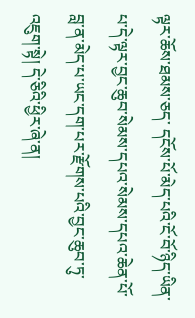ལྟར་ཆོས་ཐམས་ཅད་ དངོས་པོ་མེད་པའི་ངོ་བོ་ཉིད་ཡིན་པ་དེ་ལྟར་བྱང་ཆུབ་སེམས་དཔའ་སེམས་དཔའ་ཆེན་པོ་བླ་ན་མེད་པ་ཡང་དག་པར་རྫོགས་པའི་བྱང་ཆུབ་ཏུ་འཇུག་སྟེ། དེ་ཅིའི་ཕྱིར་ཞེ་ན།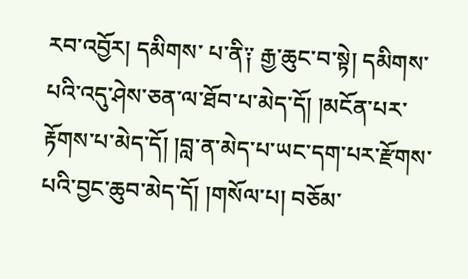རབ་འབྱོར། དམིགས་ པ་ནི༑ རྒྱ་ཆུང་བ་སྟེ། དམིགས་པའི་འདུ་ཤེས་ཅན་ལ་ཐོབ་པ་མེད་དོ། །མངོན་པར་རྟོགས་པ་མེད་དོ། །བླ་ན་མེད་པ་ཡང་དག་པར་རྫོགས་པའི་བྱང་ཆུབ་མེད་དོ། །གསོལ་པ། བཅོམ་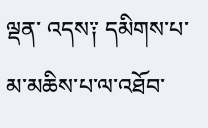ལྡན་ འདས༑ དམིགས་པ་མ་མཆིས་པ་ལ་འཐོབ་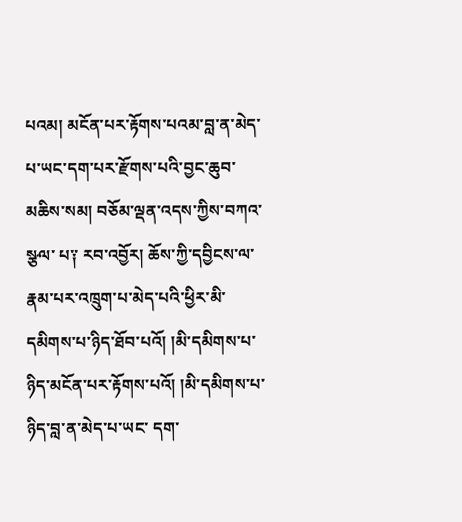པའམ། མངོན་པར་རྟོགས་པའམ་བླ་ན་མེད་པ་ཡང་དག་པར་རྫོགས་པའི་བྱང་ཆུབ་མཆིས་སམ། བཅོམ་ལྡན་འདས་ཀྱིས་བཀའ་སྩལ་ པ༑ རབ་འབྱོར། ཆོས་ཀྱི་དབྱིངས་ལ་རྣམ་པར་འཁྲུག་པ་མེད་པའི་ཕྱིར་མི་དམིགས་པ་ཉིད་ཐོབ་པའོ། །མི་དམིགས་པ་ཉིད་མངོན་པར་རྟོགས་པའོ། །མི་དམིགས་པ་ཉིད་བླ་ན་མེད་པ་ཡང་ དག་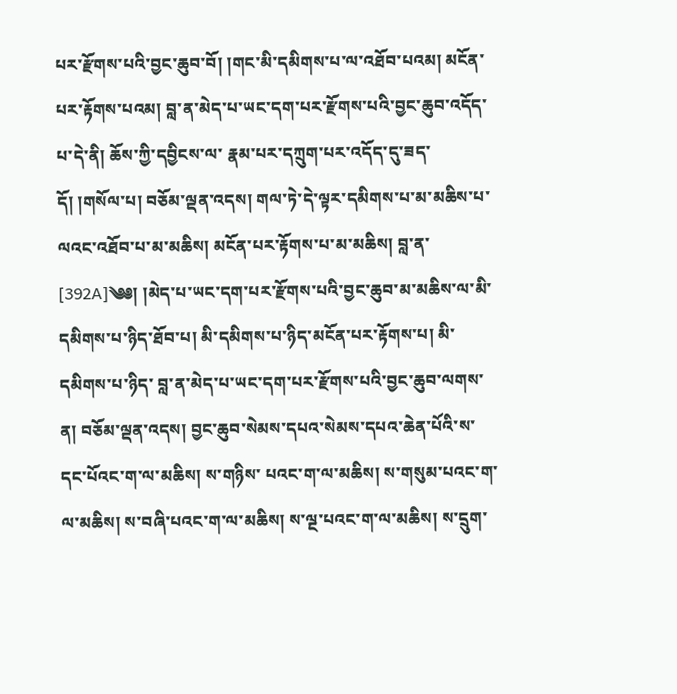པར་རྫོགས་པའི་བྱང་ཆུབ་བོ། །གང་མི་དམིགས་པ་ལ་འཐོབ་པའམ། མངོན་པར་རྟོགས་པའམ། བླ་ན་མེད་པ་ཡང་དག་པར་རྫོགས་པའི་བྱང་ཆུབ་འདོད་པ་དེ་ནི། ཆོས་ཀྱི་དབྱིངས་ལ་ རྣམ་པར་དཀྲུག་པར་འདོད་དུ་ཟད་དོ། །གསོལ་པ། བཅོམ་ལྡན་འདས། གལ་ཏེ་དེ་ལྟར་དམིགས་པ་མ་མཆིས་པ་ལའང་འཐོབ་པ་མ་མཆིས། མངོན་པར་རྟོགས་པ་མ་མཆིས། བླ་ན་ [392A]༄༅། །མེད་པ་ཡང་དག་པར་རྫོགས་པའི་བྱང་ཆུབ་མ་མཆིས་ལ་མི་དམིགས་པ་ཉིད་ཐོབ་པ། མི་དམིགས་པ་ཉིད་མངོན་པར་རྟོགས་པ། མི་དམིགས་པ་ཉིད་ བླ་ན་མེད་པ་ཡང་དག་པར་རྫོགས་པའི་བྱང་ཆུབ་ལགས་ན། བཅོམ་ལྡན་འདས། བྱང་ཆུབ་སེམས་དཔའ་སེམས་དཔའ་ཆེན་པོའི་ས་དང་པོའང་ག་ལ་མཆིས། ས་གཉིས་ པའང་ག་ལ་མཆིས། ས་གསུམ་པའང་ག་ལ་མཆིས། ས་བཞི་པའང་ག་ལ་མཆིས། ས་ལྔ་པའང་ག་ལ་མཆིས། ས་དྲུག་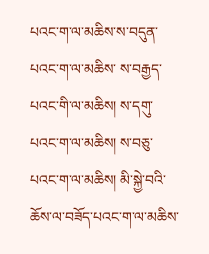པའང་ག་ལ་མཆིས་ས་བདུན་པའང་ག་ལ་མཆིས་ ས་བརྒྱད་པའང་གི་ལ་མཆིས། ས་དགུ་པའང་ག་ལ་མཆིས། ས་བཅུ་པའང་ག་ལ་མཆིས། མི་སྐྱེ་བའི་ཆོས་ལ་བཟོད་པའང་ག་ལ་མཆིས་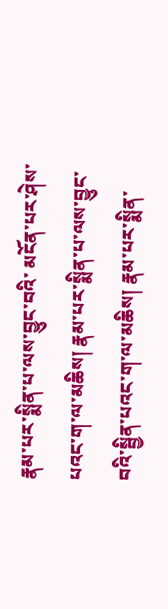རྣམ་པར་སྨིན་པ་ལས་བྱུང་བའི་ མངོན་པར་ཤེས་པའང་ག་ལ་མཆིས། རྣམ་པར་སྨིན་པ་ལས་བྱུང་བའི་སྦྱིན་པའང་ག་ལ་མཆིས། རྣམ་པར་སྨིན་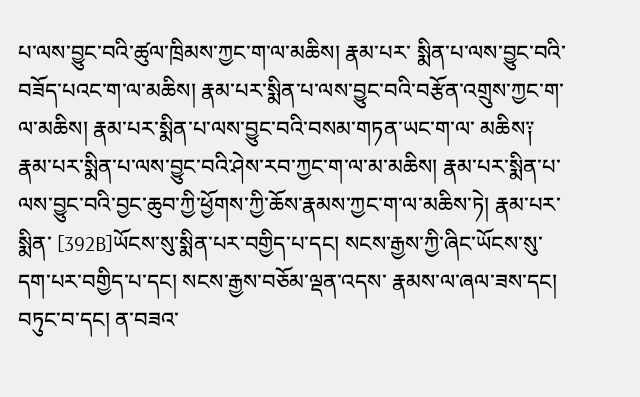པ་ལས་བྱུང་བའི་ཚུལ་ཁྲིམས་ཀྱང་ག་ལ་མཆིས། རྣམ་པར་ སྨིན་པ་ལས་བྱུང་བའི་བཟོད་པའང་ག་ལ་མཆིས། རྣམ་པར་སྨིན་པ་ལས་བྱུང་བའི་བརྩོན་འགྲུས་ཀྱང་ག་ལ་མཆིས། རྣམ་པར་སྨིན་པ་ལས་བྱུང་བའི་བསམ་གཏན་ཡང་ག་ལ་ མཆིས༑ རྣམ་པར་སྨིན་པ་ལས་བྱུང་བའི་ཤེས་རབ་ཀྱང་ག་ལ་མ་མཆིས། རྣམ་པར་སྨིན་པ་ལས་བྱུང་བའི་བྱང་ཆུབ་ཀྱི་ཕྱོགས་ཀྱི་ཆོས་རྣམས་ཀྱང་ག་ལ་མཆིས་ཏེ། རྣམ་པར་སྨིན་ [392B]ཡོངས་སུ་སྨིན་པར་བགྱིད་པ་དང། སངས་རྒྱས་ཀྱི་ཞིང་ཡོངས་སུ་དག་པར་བགྱིད་པ་དང། སངས་རྒྱས་བཅོམ་ལྡན་འདས་ རྣམས་ལ་ཞལ་ཟས་དང། བཏུང་བ་དང། ན་བཟའ་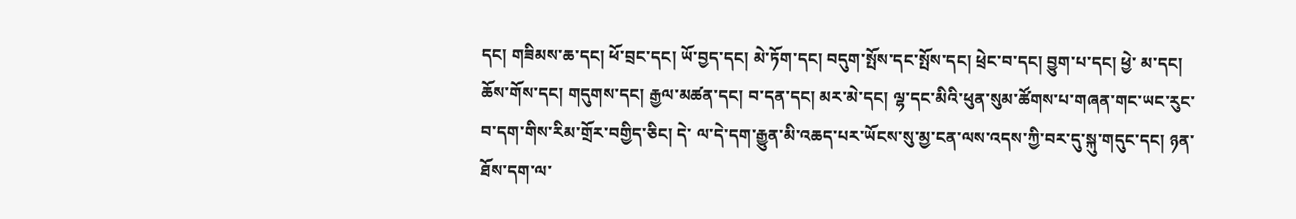དང། གཟིམས་ཆ་དང། ཕོ་བྲང་དང། ཡོ་བྱད་དང། མེ་ཏོག་དང། བདུག་སྤོས་དང་སྤོས་དང། ཕྲེང་བ་དང། བྱུག་པ་དང། ཕྱེ་ མ་དང། ཆོས་གོས་དང། གདུགས་དང། རྒྱལ་མཚན་དང། བ་དན་དང། མར་མེ་དང། ལྷ་དང་མིའི་ཕུན་སུམ་ཚོགས་པ་གཞན་གང་ཡང་རུང་བ་དག་གིས་རིམ་གྲོར་བགྱིད་ཅིང། དེ་ ལ་དེ་དག་རྒྱུན་མི་འཆད་པར་ཡོངས་སུ་མྱ་ངན་ལས་འདས་ཀྱི་བར་དུ་སྐུ་གདུང་དང། ཉན་ཐོས་དག་ལ་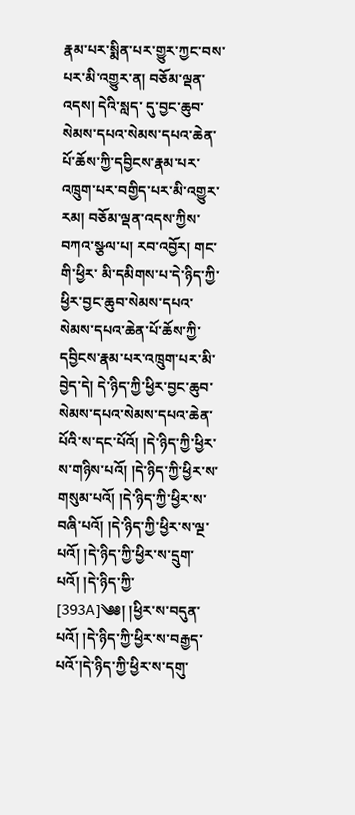རྣམ་པར་སྨིན་པར་གྱུར་ཀྱང་བས་པར་མི་འགྱུར་ན། བཅོམ་ལྡན་འདས། དེའི་སླད་ དུ་བྱང་ཆུབ་སེམས་དཔའ་སེམས་དཔའ་ཆེན་པོ་ཆོས་ཀྱི་དབྱིངས་རྣམ་པར་འཁྲུག་པར་བགྱིད་པར་མི་འགྱུར་རམ། བཅོམ་ལྡན་འདས་ཀྱིས་བཀའ་སྩལ་པ། རབ་འབྱོར། གང་གི་ཕྱིར་ མི་དམིགས་པ་དེ་ཉིད་ཀྱི་ཕྱིར་བྱང་ཆུབ་སེམས་དཔའ་སེམས་དཔའ་ཆེན་པོ་ཆོས་ཀྱི་དབྱིངས་རྣམ་པར་འཁྲུག་པར་མི་བྱེད་དེ། དེ་ཉིད་ཀྱི་ཕྱིར་བྱང་ཆུབ་སེམས་དཔའ་སེམས་དཔའ་ཆེན་ པོའི་ས་དང་པོའོ། །དེ་ཉིད་ཀྱི་ཕྱིར་ས་གཉིས་པའོ། །དེ་ཉིད་ཀྱི་ཕྱིར་ས་གསུམ་པའོ། །དེ་ཉིད་ཀྱི་ཕྱིར་ས་བཞི་པའོ། །དེ་ཉིད་ཀྱི་ཕྱིར་ས་ལྔ་པའོ། །དེ་ཉིད་ཀྱི་ཕྱིར་ས་དྲུག་པའོ། །དེ་ཉིད་ཀྱི་ [393A]༄༅། །ཕྱིར་ས་བདུན་པའོ། །དེ་ཉིད་ཀྱི་ཕྱིར་ས་བརྒྱད་པའོ་།དེ་ཉིད་ཀྱི་ཕྱིར་ས་དགུ་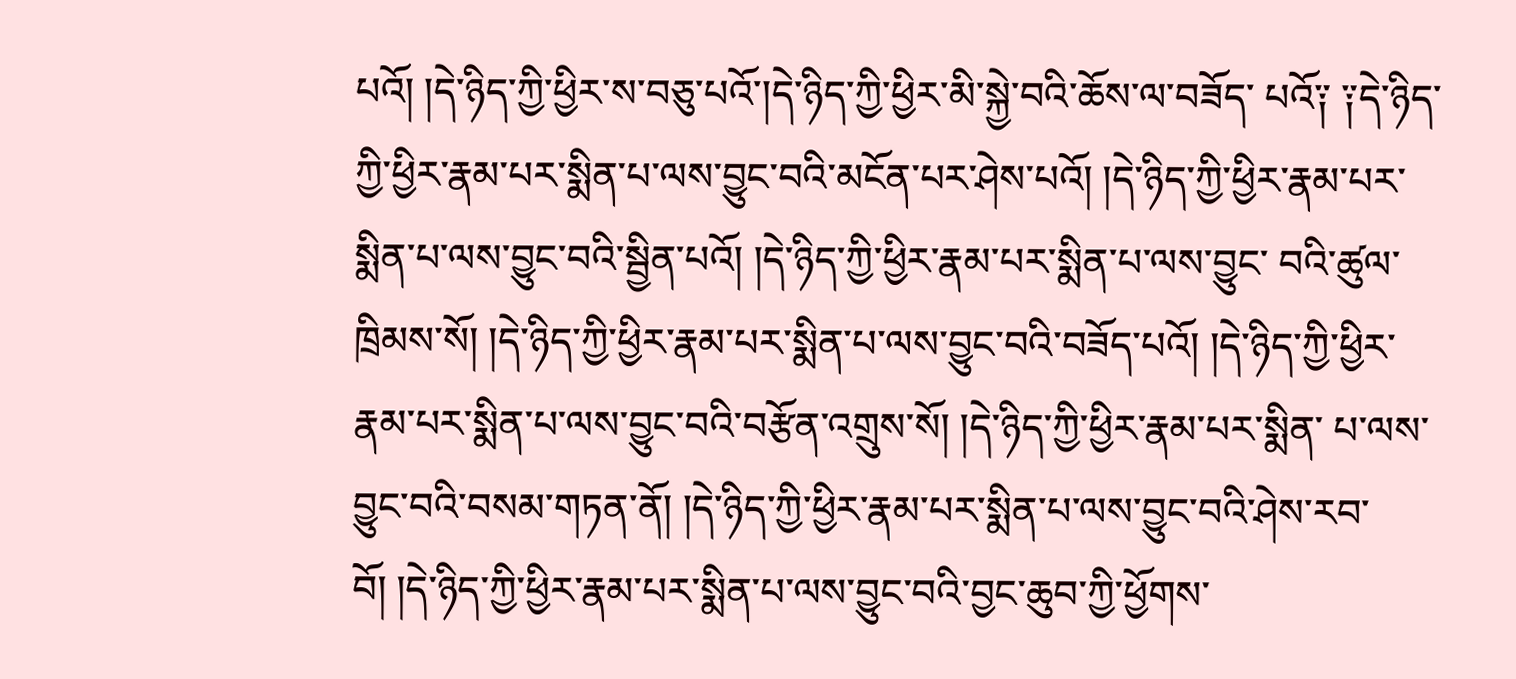པའོ། །དེ་ཉིད་ཀྱི་ཕྱིར་ས་བཅུ་པའོ་།དེ་ཉིད་ཀྱི་ཕྱིར་མི་སྐྱེ་བའི་ཆོས་ལ་བཟོད་ པའོ༑ ༑དེ་ཉིད་ཀྱི་ཕྱིར་རྣམ་པར་སྨིན་པ་ལས་བྱུང་བའི་མངོན་པར་ཤེས་པའོ། །དེ་ཉིད་ཀྱི་ཕྱིར་རྣམ་པར་སྨིན་པ་ལས་བྱུང་བའི་སྦྱིན་པའོ། །དེ་ཉིད་ཀྱི་ཕྱིར་རྣམ་པར་སྨིན་པ་ལས་བྱུང་ བའི་ཚུལ་ཁྲིམས་སོ། །དེ་ཉིད་ཀྱི་ཕྱིར་རྣམ་པར་སྨིན་པ་ལས་བྱུང་བའི་བཟོད་པའོ། །དེ་ཉིད་ཀྱི་ཕྱིར་རྣམ་པར་སྨིན་པ་ལས་བྱུང་བའི་བརྩོན་འགྲུས་སོ། །དེ་ཉིད་ཀྱི་ཕྱིར་རྣམ་པར་སྨིན་ པ་ལས་བྱུང་བའི་བསམ་གཏན་ནོ། །དེ་ཉིད་ཀྱི་ཕྱིར་རྣམ་པར་སྨིན་པ་ལས་བྱུང་བའི་ཤེས་རབ་བོ། །དེ་ཉིད་ཀྱི་ཕྱིར་རྣམ་པར་སྨིན་པ་ལས་བྱུང་བའི་བྱང་ཆུབ་ཀྱི་ཕྱོགས་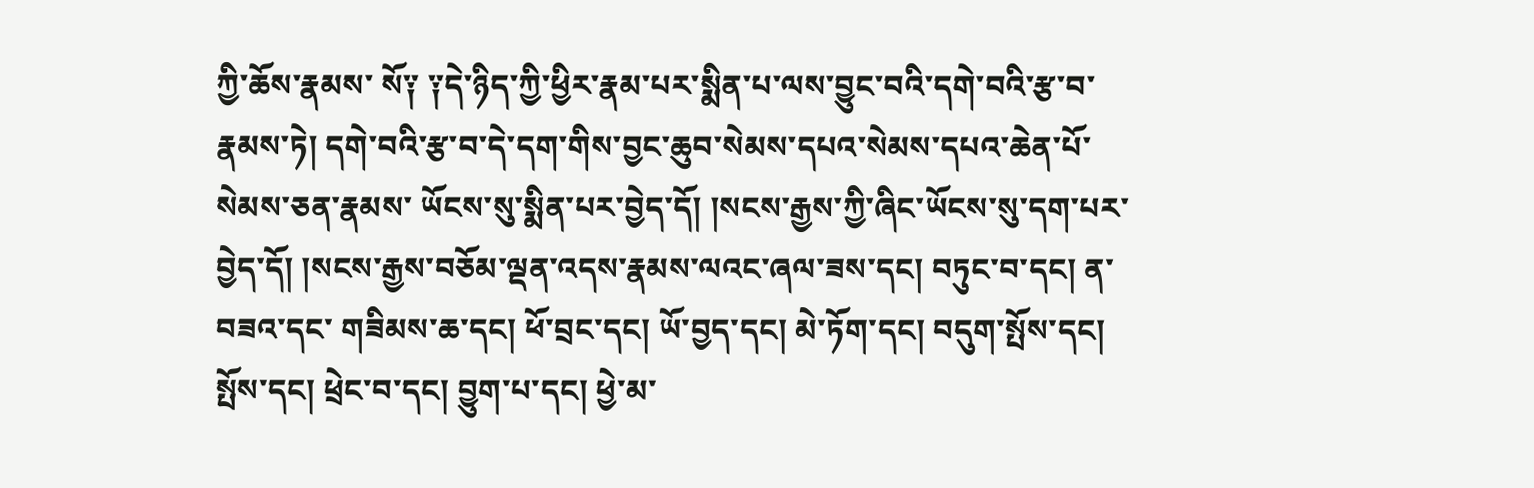ཀྱི་ཆོས་རྣམས་ སོ༑ ༑དེ་ཉིད་ཀྱི་ཕྱིར་རྣམ་པར་སྨིན་པ་ལས་བྱུང་བའི་དགེ་བའི་རྩ་བ་རྣམས་ཏེ། དགེ་བའི་རྩ་བ་དེ་དག་གིས་བྱང་ཆུབ་སེམས་དཔའ་སེམས་དཔའ་ཆེན་པོ་སེམས་ཅན་རྣམས་ ཡོངས་སུ་སྨིན་པར་བྱེད་དོ། །སངས་རྒྱས་ཀྱི་ཞིང་ཡོངས་སུ་དག་པར་བྱེད་དོ། །སངས་རྒྱས་བཅོམ་ལྡན་འདས་རྣམས་ལའང་ཞལ་ཟས་དང། བཏུང་བ་དང། ན་བཟའ་དང་ གཟིམས་ཆ་དང། ཕོ་བྲང་དང། ཡོ་བྱད་དང། མེ་ཏོག་དང། བདུག་སྤོས་དང། སྤོས་དང། ཕྲེང་བ་དང། བྱུག་པ་དང། ཕྱེ་མ་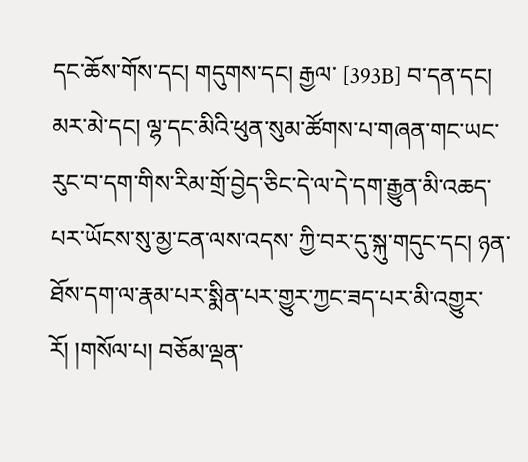དང་ཆོས་གོས་དང། གདུགས་དང། རྒྱལ་ [393B] བ་དན་དང། མར་མེ་དང། ལྷ་དང་མིའི་ཕུན་སུམ་ཚོགས་པ་གཞན་གང་ཡང་རུང་བ་དག་གིས་རིམ་གྲོ་བྱེད་ཅིང་དེ་ལ་དེ་དག་རྒྱུན་མི་འཆད་པར་ཡོངས་སུ་མྱ་ངན་ལས་འདས་ ཀྱི་བར་དུ་སྐུ་གདུང་དང། ཉན་ཐོས་དག་ལ་རྣམ་པར་སྨིན་པར་གྱུར་ཀྱང་ཟད་པར་མི་འགྱུར་རོ། །གསོལ་པ། བཅོམ་ལྡན་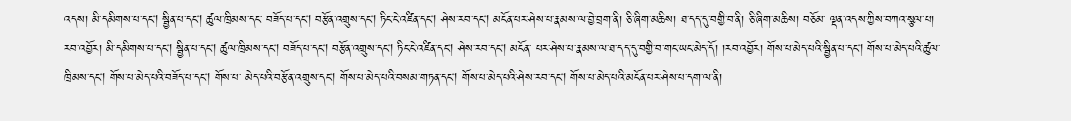འདས། མི་དམིགས་པ་དང། སྦྱིན་པ་དང། ཚུལ་ཁྲིམས་དང་ བཟོད་པ་དང། བརྩོན་འགྲུས་དང། ཏིང་ངེ་འཛིན་དང། ཤེས་རབ་དང། མངོན་པར་ཤེས་པ་རྣམས་ལ་བྱེ་བྲག་ནི། ཅི་ཞིག་མཆིས། ཐ་དད་དུ་བགྱི་བ་ནི། ཅི་ཞིག་མཆིས། བཅོམ་ ལྡན་འདས་ཀྱིས་བཀའ་སྩལ་པ། རབ་འབྱོར། མི་དམིགས་པ་དང། སྦྱིན་པ་དང། ཚུལ་ཁྲིམས་དང། བཟོད་པ་དང། བརྩོན་འགྲུས་དང། ཏིང་ངེ་འཛིན་དང། ཤེས་རབ་དང། མངོན་ པར་ཤེས་པ་རྣམས་ལ་ཐ་དད་དུ་བགྱི་བ་གང་ཡང་མེད་དོ། །རབ་འབྱོར། གོས་པ་མེད་པའི་སྦྱིན་པ་དང། གོས་པ་མེད་པའི་ཚུལ་ཁྲིམས་དང། གོས་པ་མེད་པའི་བཟོད་པ་དང། གོས་པ་ མེད་པའི་བརྩོན་འགྲུས་དང། གོས་པ་མེད་པའི་བསམ་གཏན་དང། གོས་པ་མེད་པའི་ཤེས་རབ་དང། གོས་པ་མེད་པའི་མངོན་པར་ཤེས་པ་དག་ལ་ནི།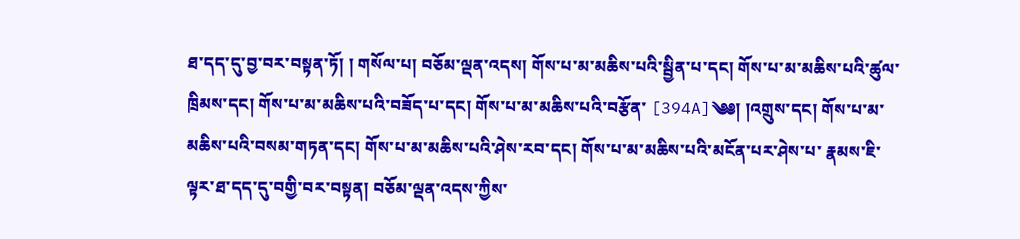ཐ་དད་དུ་བྱ་བར་བསྟན་ཏོ། ། གསོལ་པ། བཅོམ་ལྡན་འདས། གོས་པ་མ་མཆིས་པའི་སྦྱིན་པ་དང། གོས་པ་མ་མཆིས་པའི་ཚུལ་ཁྲིམས་དང། གོས་པ་མ་མཆིས་པའི་བཟོད་པ་དང། གོས་པ་མ་མཆིས་པའི་བརྩོན་ [394A]༄༅། །འགྲུས་དང། གོས་པ་མ་མཆིས་པའི་བསམ་གཏན་དང། གོས་པ་མ་མཆིས་པའི་ཤེས་རབ་དང། གོས་པ་མ་མཆིས་པའི་མངོན་པར་ཤེས་པ་ རྣམས་ཇི་ལྟར་ཐ་དད་དུ་བགྱི་བར་བསྟན། བཅོམ་ལྡན་འདས་ཀྱིས་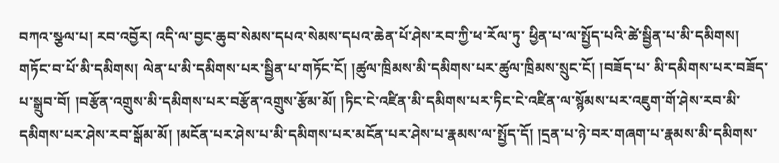བཀའ་སྩལ་པ། རབ་འབྱོར། འདི་ལ་བྱང་ཆུབ་སེམས་དཔའ་སེམས་དཔའ་ཆེན་པོ་ཤེས་རབ་ཀྱི་ཕ་རོལ་ཏུ་ ཕྱིན་པ་ལ་སྤྱོད་པའི་ཚེ་སྦྱིན་པ་མི་དམིགས། གཏོང་བ་པོ་མི་དམིགས། ལེན་པ་མི་དམིགས་པར་སྦྱིན་པ་གཏོང་ངོ། །ཚུལ་ཁྲིམས་མི་དམིགས་པར་ཚུལ་ཁྲིམས་སྲུང་ངོ། །བཟོད་པ་ མི་དམིགས་པར་བཟོད་པ་སྒྲུབ་བོ། །བརྩོན་འགྲུས་མི་དམིགས་པར་བརྩོན་འགྲུས་རྩོམ་མོ། །ཏིང་ངེ་འཛིན་མི་དམིགས་པར་ཏིང་ངེ་འཛིན་ལ་སྙོམས་པར་འཇུག་གོ་ཤེས་རབ་མི་ དམིགས་པར་ཤེས་རབ་སྒོམ་མོ། །མངོན་པར་ཤེས་པ་མི་དམིགས་པར་མངོན་པར་ཤེས་པ་རྣམས་ལ་སྤྱོད་དོ། །དྲན་པ་ཉེ་བར་གཞག་པ་རྣམས་མི་དམིགས་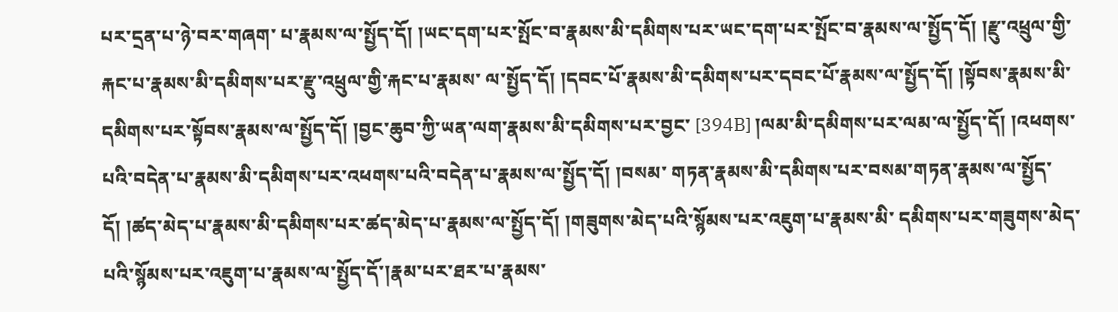པར་དྲན་པ་ཉེ་བར་གཞག་ པ་རྣམས་ལ་སྤྱོད་དོ། །ཡང་དག་པར་སྤོང་བ་རྣམས་མི་དམིགས་པར་ཡང་དག་པར་སྤོང་བ་རྣམས་ལ་སྤྱོད་དོ། །རྫུ་འཕྲུལ་གྱི་རྐང་པ་རྣམས་མི་དམིགས་པར་རྫུ་འཕྲུལ་གྱི་རྐང་པ་རྣམས་ ལ་སྤྱོད་དོ། །དབང་པོ་རྣམས་མི་དམིགས་པར་དབང་པོ་རྣམས་ལ་སྤྱོད་དོ། །སྟོབས་རྣམས་མི་དམིགས་པར་སྟོབས་རྣམས་ལ་སྤྱོད་དོ། །བྱང་ཆུབ་ཀྱི་ཡན་ལག་རྣམས་མི་དམིགས་པར་བྱང་ [394B] །ལམ་མི་དམིགས་པར་ལམ་ལ་སྤྱོད་དོ། །འཕགས་པའི་བདེན་པ་རྣམས་མི་དམིགས་པར་འཕགས་པའི་བདེན་པ་རྣམས་ལ་སྤྱོད་དོ། །བསམ་ གཏན་རྣམས་མི་དམིགས་པར་བསམ་གཏན་རྣམས་ལ་སྤྱོད་དོ། །ཚད་མེད་པ་རྣམས་མི་དམིགས་པར་ཚད་མེད་པ་རྣམས་ལ་སྤྱོད་དོ། །གཟུགས་མེད་པའི་སྙོམས་པར་འཇུག་པ་རྣམས་མི་ དམིགས་པར་གཟུགས་མེད་པའི་སྙོམས་པར་འཇུག་པ་རྣམས་ལ་སྤྱོད་དོ་།རྣམ་པར་ཐར་པ་རྣམས་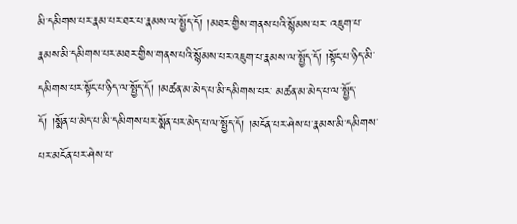མི་དམིགས་པར་རྣམ་པར་ཐར་པ་རྣམས་ལ་སྤྱོད་དོ། །མཐར་གྱིས་གནས་པའི་སྙོམས་པར་ འཇུག་པ་རྣམས་མི་དམིགས་པར་མཐར་གྱིས་གནས་པའི་སྙོམས་པར་འཇུག་པ་རྣམས་ལ་སྤྱོད་དོ། །སྟོང་པ་ཉིད་མི་དམིགས་པར་སྟོང་པ་ཉིད་ལ་སྤྱོད་དོ། །མཚན་མ་མེད་པ་མི་དམིགས་པར་ མཚན་མ་མེད་པ་ལ་སྤྱོད་དོ། །སྨོན་པ་མེད་པ་མི་དམིགས་པར་སྨོན་པར་མེད་པ་ལ་སྤྱོད་དོ། །མངོན་པར་ཤེས་པ་རྣམས་མི་དམིགས་པར་མངོན་པར་ཤེས་པ་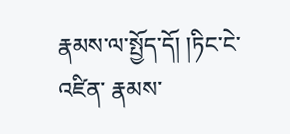རྣམས་ལ་སྤྱོད་དོ། །ཏིང་ངེ་འཛིན་ རྣམས་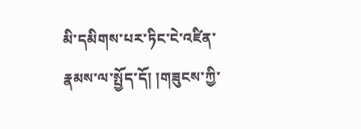མི་དམིགས་པར་ཏིང་ངེ་འཛིན་རྣམས་ལ་སྤྱོད་དོ། །གཟུངས་ཀྱི་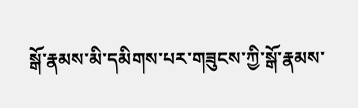སྒོ་རྣམས་མི་དམིགས་པར་གཟུངས་ཀྱི་སྒོ་རྣམས་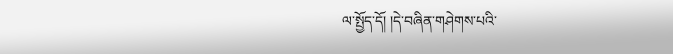ལ་སྤྱོད་དོ། །དེ་བཞིན་གཤེགས་པའི་